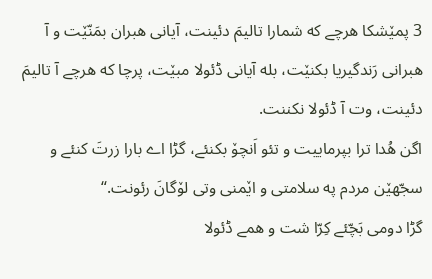3 پمێشکا هرچے که شمارا تالیمَ دئینت، آیانی هبران بمَنّێت و آ هبرانی رَندگیریا بکنێت، بله آیانی ڈئولا مبێت، پرچا که هرچے آ تالیمَ دئینت، وت آ ڈئولا نکننت.
اگن هُدا ترا بپرماییت و تئو اَنچۆ بکنئے، گڑا اے بارا زرتَ کنئے و سجّهێن مردم په سلامتی و اێمنی وتی لۆگانَ رئونت.“
گڑا دومی بَچّئے کِرّا شت و همے ڈئولا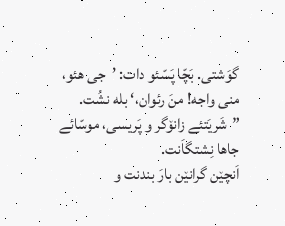گوَشتی. بَچّا پَسّئو دات: ’جی هئو، منی واجه! منَ رئوان،‘ بله نشُت.
”شَریَتئے زانۆگر و پَریسی، موسّائے جاها نِشتگاَنت.
اَنچێن گرانێن بارَ بندنت و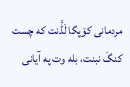مردمانی کۆپگا لَڈَّنت که چست کنگَ نبنت، بله وت په آیانی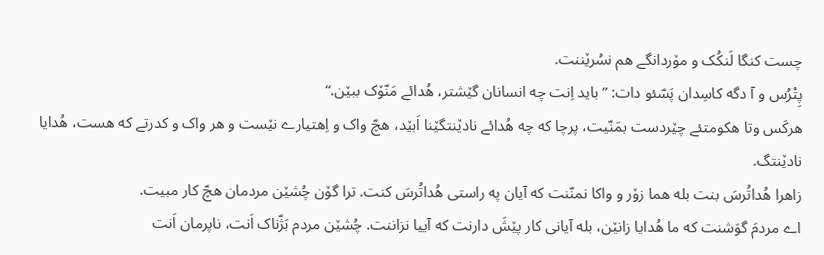چست کنگا لَنکُک و مۆردانگے هم نسُرێننت.
پِتْرُس و آ دگه کاسِدان پَسّئو دات: ”باید اِنت چه انسانان گێشتر، هُدائے مَنّۆک ببێن.“
هرکَس وتا هکومتئے چێردست بمَنّیت، پرچا که چه هُدائے نادێنتگێنا اَبێد، هچّ واک و اِهتیارے نێست و هر واک و کدرتے که هست، هُدایا نادێنتگ.
زاهرا هُداتُرسَ بنت بله هما زۆر و واکا نمنّنت که آیان په راستی هُداتُرسَ کنت. ترا گۆن چُشێن مردمان هچّ کار مبیت.
اے مردمَ گوَشنت که ما هُدایا زانێن، بله آیانی کار پێشَ دارنت که آییا نزاننت. چُشێن مردم بَژّناک اَنت، ناپرمان اَنت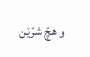و هچّ شرّێن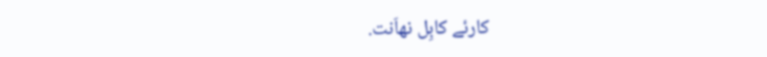کارئے کابِل نهاَنت.